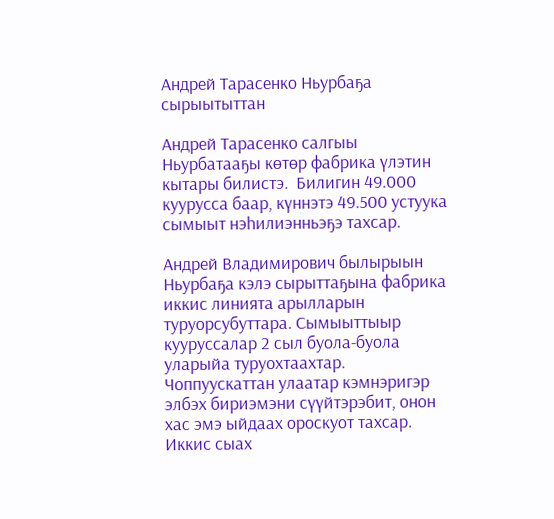Андрей Тарасенко Ньурбаҕа сырыытыттан

Андрей Тарасенко салгыы Ньурбатааҕы көтөр фабрика үлэтин кытары билистэ.  Билигин 49.000 куурусса баар, күннэтэ 49.500 устуука сымыыт нэһилиэнньэҕэ тахсар.

Андрей Владимирович былырыын Ньурбаҕа кэлэ сырыттаҕына фабрика иккис линията арылларын туруорсубуттара. Сымыыттыыр кууруссалар 2 сыл буола-буола уларыйа туруохтаахтар. Чоппуускаттан улаатар кэмнэригэр элбэх бириэмэни сүүйтэрэбит, онон хас эмэ ыйдаах ороскуот тахсар. Иккис сыах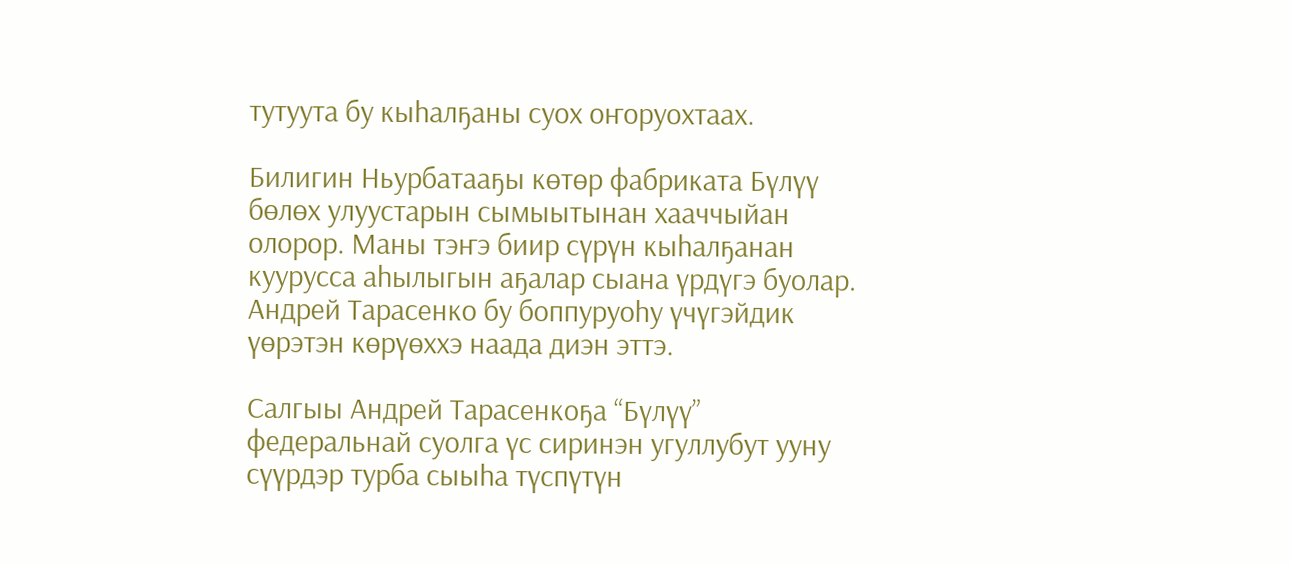тутуута бу кыһалҕаны суох оҥоруохтаах.

Билигин Ньурбатааҕы көтөр фабриката Бүлүү бөлөх улуустарын сымыытынан хааччыйан олорор. Маны тэҥэ биир сүрүн кыһалҕанан куурусса аһылыгын аҕалар сыана үрдүгэ буолар. Андрей Тарасенко бу боппуруоһу үчүгэйдик үөрэтэн көрүөххэ наада диэн эттэ.

Салгыы Андрей Тарасенкоҕа “Бүлүү” федеральнай суолга үс сиринэн угуллубут ууну сүүрдэр турба сыыһа түспүтүн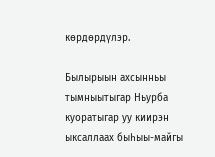көрдөрдүлэр.

Былырыын ахсынньы тымныытыгар Ньурба куоратыгар уу киирэн ыксаллаах быһыы-майгы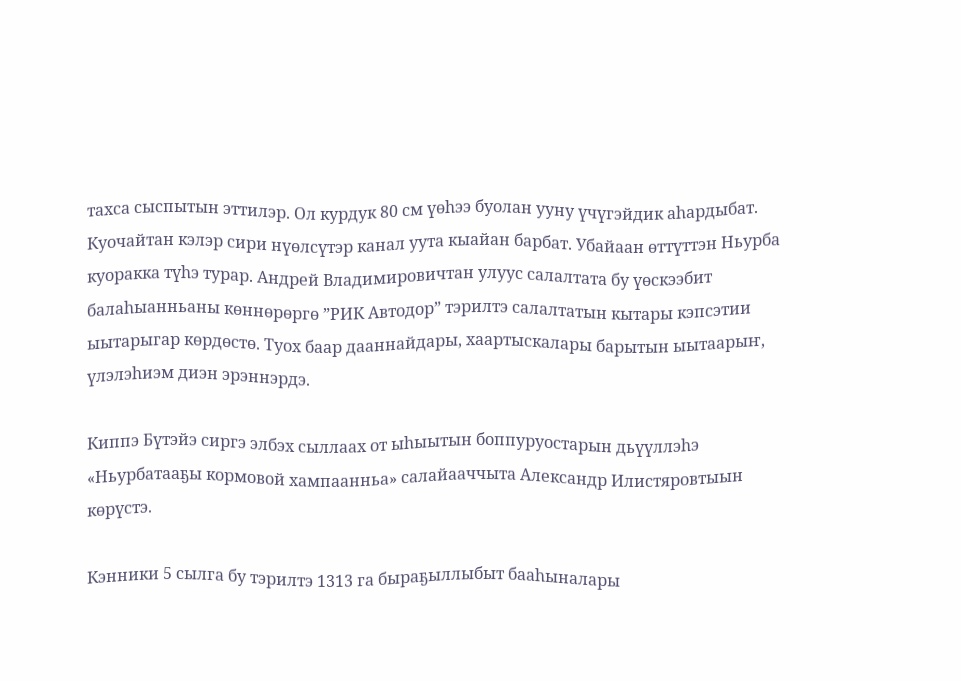тахса сыспытын эттилэр. Ол курдук 80 см үөһээ буолан ууну үчүгэйдик аһардыбат. Куочайтан кэлэр сири нүөлсүтэр канал уута кыайан барбат. Убайаан өттүттэн Ньурба куоракка түһэ турар. Андрей Владимировичтан улуус салалтата бу үөскээбит балаһыанньаны көннөрөргө ”РИК Автодор” тэрилтэ салалтатын кытары кэпсэтии ыытарыгар көрдөстө. Туох баар дааннайдары, хаартыскалары барытын ыытаарыҥ, үлэлэһиэм диэн эрэннэрдэ.

Киппэ Бүтэйэ сиргэ элбэх сыллаах от ыһыытын боппуруостарын дьүүллэһэ «Ньурбатааҕы кормовой хампаанньа» салайааччыта Александр Илистяровтыын көрүстэ.

Кэнники 5 сылга бу тэрилтэ 1313 га быраҕыллыбыт бааһыналары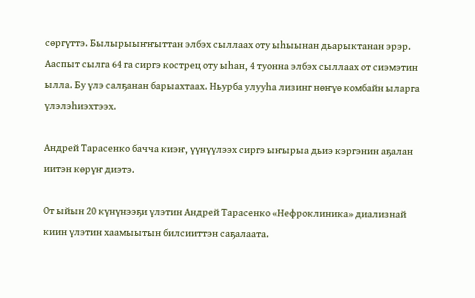сөргүттэ. Былырыыҥҥыттан элбэх сыллаах оту ыһыынан дьарыктанан эрэр. Ааспыт сылга 64 га сиргэ кострец оту ыһан, 4 туонна элбэх сыллаах от сиэмэтин ылла. Бу үлэ салҕанан барыахтаах. Ньурба улууһа лизинг нөҥүө комбайн ыларга үлэлэһиэхтээх.

Андрей Тарасенко бачча киэҥ, үүнүүлээх сиргэ ыҥырыа дьиэ кэргэнин аҕалан иитэн көрүҥ диэтэ.

От ыйын 20 күнүнээҕи үлэтин Андрей Тарасенко «Нефроклиника» диализнай киин үлэтин хаамыытын билсииттэн саҕалаата.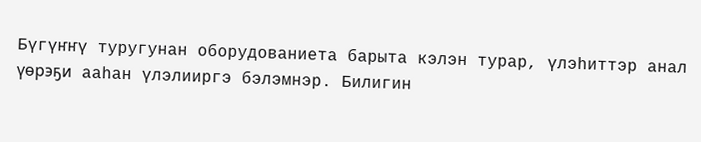Бүгүҥҥү туругунан оборудованиета барыта кэлэн турар, үлэһиттэр анал үөрэҕи ааһан үлэлииргэ бэлэмнэр. Билигин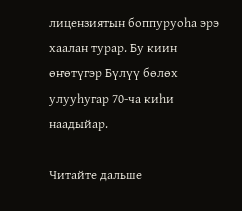лицензиятын боппуруоһа эрэ хаалан турар. Бу киин өҥөтүгэр Бүлүү бөлөх улууһугар 70-ча киһи наадыйар.

Читайте дальше